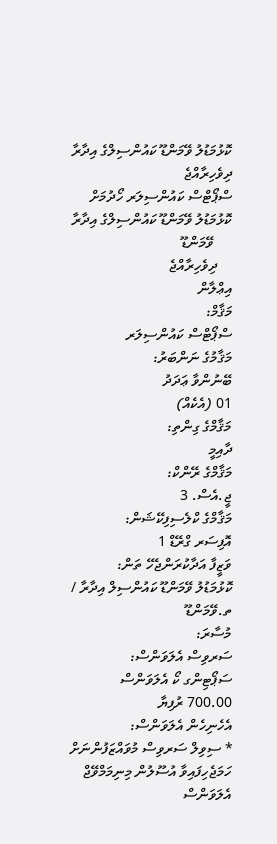ކޮޅުމަޑުލު ވޭމަންޑޫ ކައުންސިލްގެ އިދާރާ
ދިވެހިރާއްޖެ
ސްޕޯޓްސް ކައުންސިލަރ ހޯދުމަށް
ކޮޅުމަޑުލު ވޭމަންޑޫ ކައުންސިލްގެ އިދާރާ
     ވޭމަންޑޫ
    ދިވެހިރާއްޖެ
އިޢްލާން
މަޤާމް:
ސްޕޯޓްސް ކައުންސިލަރ
މަޤާމުގެ ނަންބަރު:
ބޭނުންވާ ޢަދަދު
01 (އެކެއް)
މަޤާމްގެ ގިންތި:
ދާއިމީ
މަޤާމްގެ ރޭންކް:
ޖީ.އެސް. 3
މަޤާމްގެ ކްލެސިފިކޭޝަން:
އޮފިސަރ ގްރޭޑް 1
ވަޒީފާ އަދާކުރަންޖެހޭ ތަން:
ކޮޅުމަޑުލު ވޭމަންޑޫ ކައުންސިލް އިދާރާ / ތ.ވޭމަންޑޫ
މުސާރަ:
ސަރވިސް އެލަވަންސް:
ސަޕޯޓިންގ ކޯ އެލަވަންސް
700.00 ރުފިޔާ
އެހެނިހެން އެލަވަންސް:
* ސިވިލް ސަރވިސް މުވައްޒަފުންނަށް ހަމަޖެހިފައިވާ އުސޫލުން މިނިމަމްވޭޖް އެލަވަންސް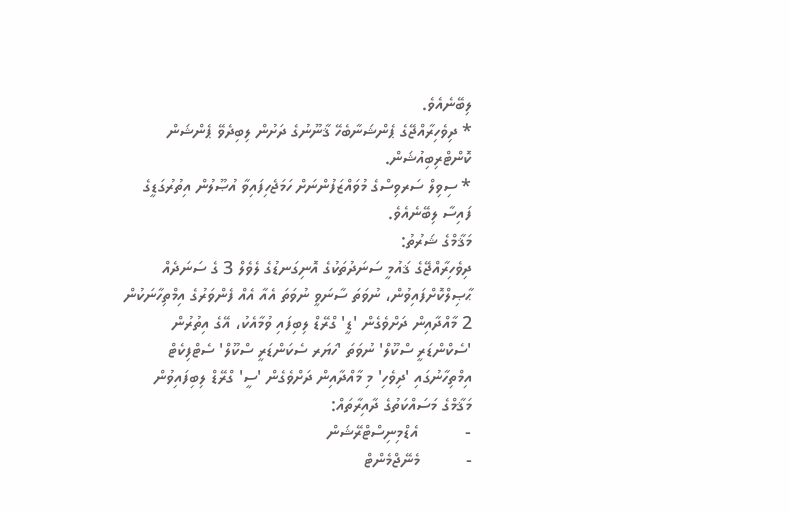ލިބޭނެއެވެ.
* ދިވެހިރާއްޖޭގެ ޕެންޝަނާބެހޭ ޤާނޫނުގެ ދަށުން ލިބިދެވޭ ޕެންޝަން ކޮންޓްރިބިއުޝަން.
* ސިވިލް ސަރވިސްގެ މުވައްޒަފުންނަށް ހަމަޖެހިފައިވާ އުޞޫލުން އިތުރުގަޑީގެ ފައިސާ ލިބޭނެއެވެ.
މަޤާމްގެ ޝަރުތު:
ދިވެހިރާއްޖޭގެ ޤައުމީ ސަނަދުތަކުގެ އޮނިގަނޑުގެ ލެވެލް 3 ގެ ސަނަދެއް ޙާޞިލްކޮށްފައިވުން، ނުވަތަ ސާނަވީ ނުވަތަ އެއާ އެއް ފެންވަރުގެ އިމްތިހާނަކުން 2 މާއްދާއިން ދަށްވެގެން 'ޑީ' ގްރޭޑް ލިބިފައި ވުމާއެކު، އޭގެ އިތުރުން 'ސެކްންޑަރީ ސްކޫލް' ނުވަތަ 'ހަޔަރ ސެކަންޑަރީ ސްކޫލް' ސެޓްފިކެޓް އިމްތިހާނުގައި 'ދިވެހި' މި މާއްދާއިން ދަށްވެގެން 'ސީ' ގްރޭޑް ލިބިފައިވުން
މަޤާމްގެ މަސައްކަތުގެ ދާއިރާތައް:
-          އެޑްމިނިސްޓްރޭޝަން
-          މެނޭޖްމެންޓް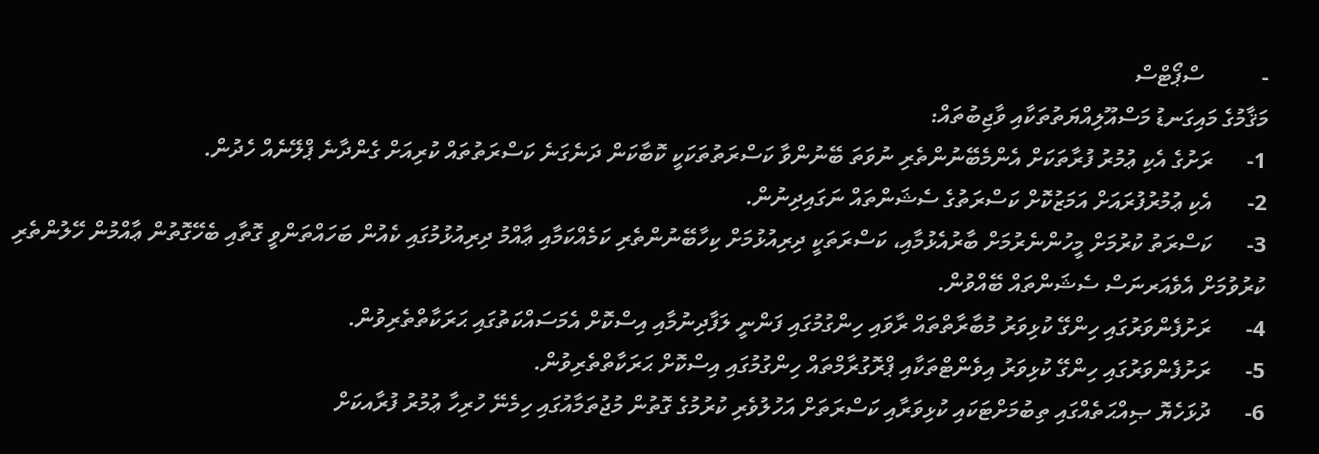-          ސްޕޯޓްސް
މަޤާމުގެ މައިގަނޑު މަސްއޫލިއްޔަތުތަކާއި ވާޖިބުތައް:
1-      ރަށުގެ އެކި ޢުމުރު ފުރާތަކަށް އެންމެބޭނުންތެރި ނުވަތަ ބޭނުންވާ ކަސްރަތުތަކަކީ ކޮބާކަން ދަނެގަނެ ކަސްރަތުތައް ކުރިއަށް ގެންދާނެ ޕްލޭނެއް ހެދުން.
2-      އެކި ޢުމުރުފުރައަށް އަމަޒުކޮށް ކަސްރަތުގެ ސެޝަންތައް ނަގައިދިނުން.
3-      ކަސްރަތު ކުރުމަށް މީހުންނެރުމަށް ބާރުއެޅުމާއި، ކަސްރަތަކީ ދިރިއުޅުމަށް ކިހާބޭނުންތެރި ކަމެއްކަމާއި ޢާއްމު ދިރިއުޅުމުގައި ކެއުން ބަހައްތަންވީ ގޮތާއި ބެހޭގޮތުން ޢާއްމުން ހޭލުންތެރި ކުރުވުމަށް އެވެއަރނަސް ސެޝަންތައް ބޭއްވުން.
4-      ރަށުފެންވަރުގައި ހިންގޭ ކުޅިވަރު މުބާރާތްތައް ރާވައި ހިންގުމުގައި ފަންނީ ލަފާދިނުމާއި އިސްކޮށް އެމަސައްކަތުގައި ޙަރަކާތްތެރިވުން.
5-      ރަށުފެންވަރުގައި ހިންގޭ ކުޅިވަރު އިވެންޓްތަކާއި ޕްރޮގުރާމްތައް ހިންގުމުގައި އިސްކޮށް ޙަރަކާތްތެރިވުން.
6-      ދުޅަހެޔޮ ޞިއްޙަތެއްގައި ތިބުމަށްޓަކައި ކުޅިވަރާއި ކަސްރަތަށް އަހުލުވެރި ކުރުމުގެ ގޮތުން މުޖުތަމާއުގައި ހިމެނޭ ހުރިހާ ޢުމުރު ފުރާއކަށް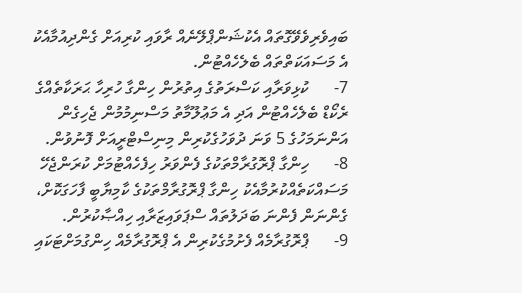ބައިވެރިވެވޭގޮތައް އެކުޝަންޕްލޭނެއް ރާވައި ކުރިއަށް ގެންދިއުމާއެކު އެ މަސައަކަތްތައް ބެލެހެއްޓުން.
7-      ކުޅިވަރާއި ކަސްރަތުގެ އިތުރުން ހިންގާ ހުރިހާ ޙަރަކާތެއްގެ ރެކޯޑް ބެލެހެއްޓުން އަދި އެ މަޢުލޫމާތު މަސްނިމުމުން ޖެހިގެން އަންނަމަހުގެ 5 ވަނަ ދުވަހުގެކުރިން މިނިސްޓްރީއަށް ފޮނުވުން.
8-      ހިންގާ ޕްރޮގުރާމްތަކުގެ ފެންވަރު ހިފެހެއްޓުމަށް ކުރަންޖެހޭ މަސައްކަތެއްކުރުމާއެކު ހިންގާ ޕްރޮގުރާމްތަކުގެ ކާމިޔާބީ ފާހަގަކޮށް، ގެންނަން ފެންނަ ބަދަލުތައް ސްޕަވައިޒަރާއި ހިއްޞާކުރުން.
9-      ޕްރޮގުރާމެއް ފެށުމުގެކުރިން އެ ޕްރޮގުރާމެއް ހިންގުމަށްޓަކައި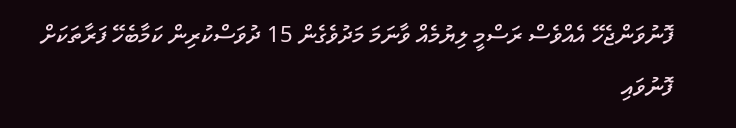ފޮނުވަންޖެހޭ އެއްވެސް ރަސްމީ ލިޔުމެއް ވާނަމަ މަދުވެގެން 15 ދުވަސްކުރިން ކަމާބެހޭ ފަރާތަކަށް ފޮނުވައި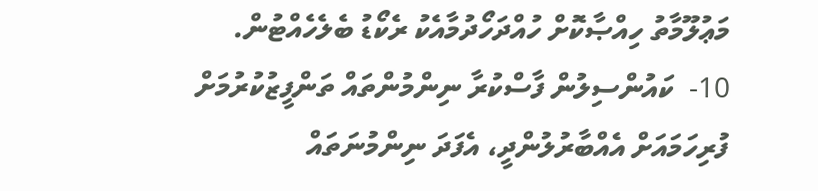މަޢުލޫމާތު ހިއްޞާކޮށް ހުއްދަހޯދުމާއެކު ރެކޯޑު ބެލެހެއްޓުން.
10-  ކައުންސިލުން ފާސްކުރާ ނިންމުންތައް ތަންފީޒުކުރުމަށް ފުރިހަމައަށް އެއްބާރުލުންދީ، އެފަދަ ނިންމުނަތައް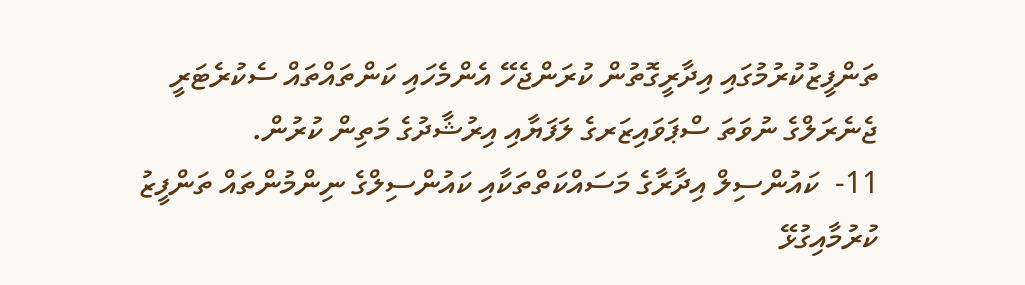ތަންފީޒުކުރުމުގައި އިދާރީގޮތުން ކުރަންޖެހޭ އެންމެހައި ކަންތައްތައް ސެކުރެޓަރީ ޖެނެރަލްގެ ނުވަތަ ސްޕަވައިޒަރގެ ލަފަޔާއި އިރުޝާދުގެ މަތިން ކުރުން.
11-  ކައުންސިލް އިދާރާގެ މަސައްކަތްތަކާއި ކައުންސިލްގެ ނިންމުންތައް ތަންފީޒު ކުރުމާއިގުޅޭ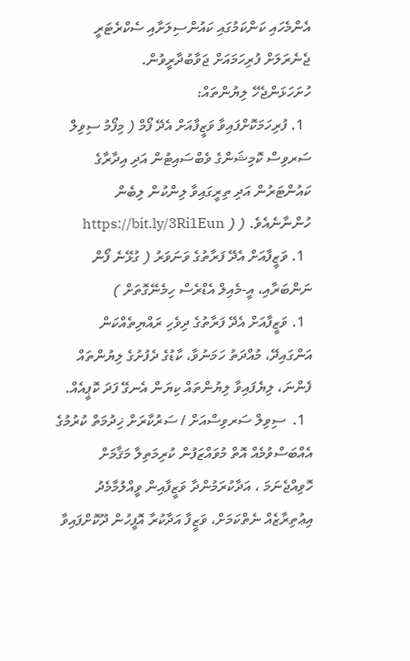އެންމެހައި ކަންކަމުގައި ކައުންސިލަށާއި ސެކްރެޓަރީ ޖެނެރަލަށް ފުރިހަމައަށް ޖަވާބުދާރީވުން.
ހުށަހަޅަންޖެހޭ ލިޔުންތައް:
  1. ފުރިހަމަކޮށްފައިވާ ވަޒީފާއަށް އެދޭ ފޯމް ( މިފޯމު ސިވިލް ސަރވިސް ކޮމިޝަންގެ ވެބްސައިޓުން އަދި އިދާރާގެ ކައުންޓަރުން އަދި ތިރީގައިވާ ލިންކުން ލިބެން ހުންނާނެއެވެ. ( ( https://bit.ly/3Ri1Eun
  1. ވަޒީފާއަށް އެދޭ ފަރާތުގެ ވަނަވަރު ( ގުޅޭނެ ފޯން ނަންބަރާއި، އީ-މެއިލް އެޑްރެސް ހިމެނޭގޮތަށް )
  1. ވަޒީފާއަށް އެދޭ ފަރާތުގެ ދިވެހި ރައްޔިތެއްކަން އަންގައިދޭ، މުއްދަތު ހަމަނުވާ، ކާޑުގެ ދެފުށުގެ ލިޔުންތައް ފެންނަ، ލިޔެފައިވާ ލިޔުންތައް ކިޔަން އެނގޭ ފަދަ ކޮޕީއެއް.
  1.  ސިވިލް ސަރވިސްއަށް / ސަރުކާރަށް ޚިދުމަތް ކުރުމުގެ އެއްބަސްވުމެއް އޮތް މުވައްޒަފުން ކުރިމަތިލާ މަޤާމަށް ހޮވިއްޖެނަމަ ، އަދާކުރަމުންދާ ވަޒީފާއިން ވީއްލުމާމެދު އިޢުތިރާޒެއް ނެތްކަމަށް، ވަޒީފާ އަދާކުރާ އޮފީހުން ދޫކޮށްފައިވާ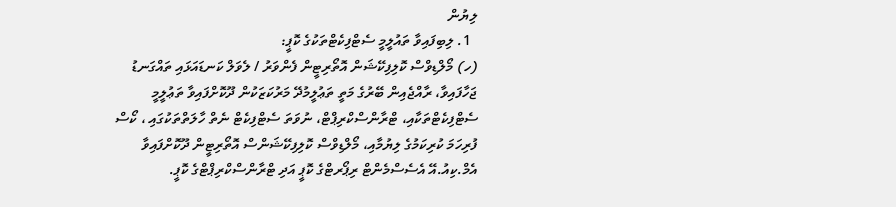ލިޔުން
  1. ލިބިފައިވާ ތައުލީމީ ސެޓްފިކެޓްތަކުގެ ކޮޕީ:
(ހ) މޯލްޑިވްސް ކޮލިފިކޭޝަން އޮތޯރިޓީން ފެންވަރު / ލެވަލް ކަނޑައަޅައި ތައްގަނޑު ޖަހާފައިވާ، ރާއްޖެއިން ބޭރުގެ މަތީ ތަޢުލީމުދޭ މަރުކަޒަކުން ދޫކޮށްފައިވާ ތަޢުލީމީ ސެޓްފިކެޓްތަކާއި، ޓްރާންސްކްރިޕްޓް، ނުވަތަ ސެޓްފިކެޓް ނެތް ހާލަތްތަކުގައި ، ކޯސް ފުރިހަމަ ކުރިކަމުގެ ލިޔުމާއި، މޯލްޑިވްސް ކޮލިފިކޭޝަންސް އޮތޯރިޓީން ދޫކޮށްފައިވާ އެމް.ކިއު.އޭ އެސެސްމެންޓް ރިޕޯރޓްގެ ކޮޕީ އަދި ޓްރާންސްކްރިޕްޓްގެ ކޮޕީ.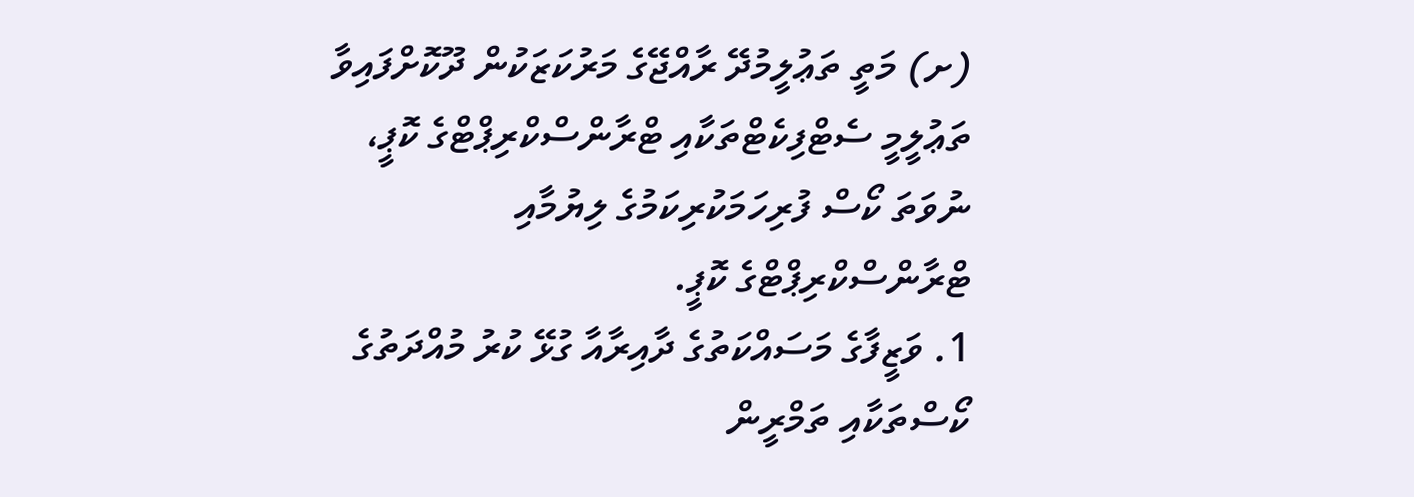(ށ) މަތީ ތަޢުލީމުދޭ ރާއްޖޭގެ މަރުކަޒަކުން ދޫކޮށްފައިވާ ތަޢުލީމީ ސެޓްފިކެޓްތަކާއި ޓްރާންސްކްރިޕްޓްގެ ކޮޕީ، ނުވަތަ ކޯސް ފުރިހަމަކުރިކަމުގެ ލިޔުމާއި ޓްރާންސްކްރިޕްޓްގެ ކޮޕީ.
1. ވަޒީފާގެ މަސައްކަތުގެ ދާއިރާއާ ގުޅޭ ކުރު މުއްދަތުގެ ކޯސްތަކާއި ތަމްރީން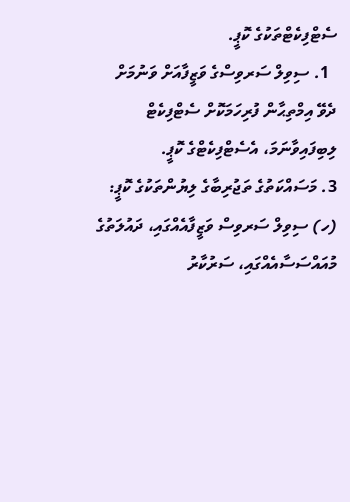ސެޓްފިކެޓްތަކުގެ ކޮޕީ.
  1. ސިވިލް ސަރވިސްގެ ވަޒީފާއަށް ވަނުމަށް ދެވޭ އިމްތިޙާން ފުރިހަމަކޮށް ސެޓްފިކެޓް ލިބިފައިވާނަމަ، އެސެޓްފިކެޓްގެ ކޮޕީ.
3. މަސައްކަތުގެ ތަޖުރިބާގެ ލިޔުންތަކުގެ ކޮޕީ:
(ހ) ސިވިލް ސަރވިސް ވަޒީފާއެއްގައި، ދައުލަތުގެ މުއައްސަސާއެއްގައި، ސަރުކާރު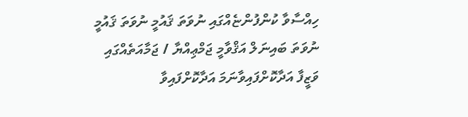ހިއްސާވާ ކުންފުންޏެއްގައި ނުވަތަ ޤައުމީ ނުވަތަ ޤައުމީ ނުވަތަ ބައިނަލް އަޤްވާމީ ޖަމްޢިއްޔާ / ޖަމާއަތެއްގައި ވަޒީފާ އަދާކޮށްފައިވާނަމަ އަދާކޮށްފައިވާ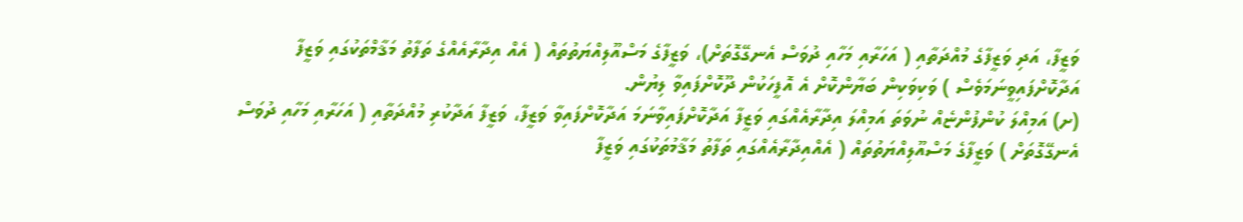ވަޒީފާ، އަދި ވަޒީފާގެ މުއްދަތާއި ( އަހަރާއި މަހާއި ދުވަސް އެނގޭގޮތަށް)، ވަޒީފާގެ މަސްއޫލިއްޔަތުތައް ( އެއް އިދާރާއެއްގެ ތަފާތު މަޤާމްތަކުގައި ވަޒީފާ އަދާކޮށްފައިވީނަމަވެސް ) ވަކިވަކިން ބަޔާންކޮށް އެ އޮފީހަކުން ދޫކޮށްފައިވާ ލިޔުން.
(ށ) އަމިއްލަ ކުންފުންޏެއް ނުވަތަ އަމިއްލަ އިދާރާއެއްގައި ވަޒީފާ އަދާކޮށްފައިވާނަމަ އަދާކޮށްފައިވާ ވަޒީފާ، ވަޒީފާ އަދާކުރި މުއްދަތާއި ( އަހަރާއި މަހާއި ދުވަސް އެނގޭގޮތަށް ) ވަޒީފާގެ މަސްއޫލިއްޔަތުތައް ( އެއްއިދާރާއެއްގައި ތަފާތު މަޤާމުތަކުގައި ވަޒީފާ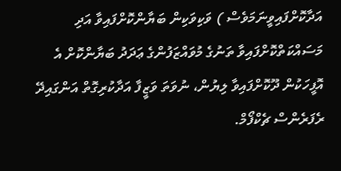އަދާކޮށްފައިވީނަމަވެސް ) ވަކިވަކިން ބަޔާންކޮށްފައިވާ އަދި މަސައްކަތްކޮށްފައިވާ ތަނުގެ މުވައްޒަފުންގެ ޢަދަދު ބަޔާންކޮށް އެ އޮފީހަކުން ދޫކޮށްފައިވާ ލިޔުން، ނުވަތަ ވަޒީފާ އަދާކުރިގޮތް އަންގައިދޭ ރެފަރެންސް ޗެކްފޯމް.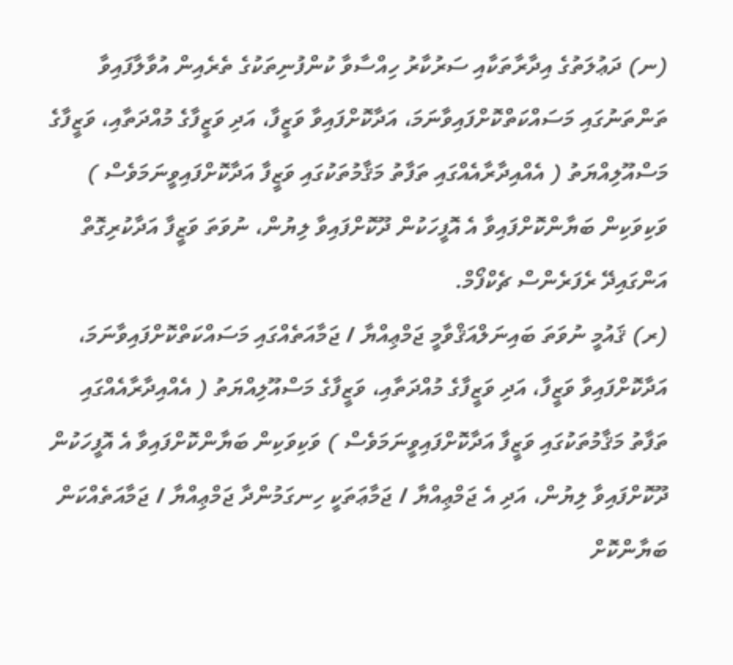(ނ) ދަޢުލަތުގެ އިދާރާތަކާއި ސަރުކާރު ހިއްސާވާ ކުންފުނިތަކުގެ ތެރެއިން އުވާލާފައިވާ ތަންތަނުގައި މަސައްކަތްކޮށްފައިވާނަމަ، އަދާކޮށްފައިވާ ވަޒީފާ، އަދި ވަޒީފާގެ މުއްދަތާއި، ވަޒީފާގެ މަސްއޫލިއްޔަތު ( އެއްއިދާރާއެއްގައި ތަފާތު މަޤާމުތަކުގައި ވަޒީފާ އަދާކޮށްފައިވީނަމަވެސް ) ވަކިވަކިން ބަޔާންކޮށްފައިވާ އެ އޮފީހަކުން ދޫކޮށްފައިވާ ލިޔުން، ނުވަތަ ވަޒީފާ އަދާކުރިގޮތް އަންގައިދޭ ރެފަރެންސް ޗެކްފޯމް.
(ރ) ޤައުމީ ނުވަތަ ބައިނަލްއަޤްވާމީ ޖަމްޢިއްޔާ / ޖަމާއަތެއްގައި މަސައްކަތްކޮށްފައިވާނަމަ، އަދާކޮށްފައިވާ ވަޒީފާ، އަދި ވަޒީފާގެ މުއްދަތާއި، ވަޒީފާގެ މަސްއޫލިއްޔަތު ( އެއްއިދާރާއެއްގައި ތަފާތު މަޤާމުތަކުގައި ވަޒީފާ އަދާކޮށްފައިވީނަމަވެސް ) ވަކިވަކިން ބަޔާންކޮށްފައިވާ އެ އޮފީހަކުން ދޫކޮށްފައިވާ ލިޔުން، އަދި އެ ޖަމްޢިއްޔާ / ޖަމާޢަތަކީ ހިނގަމުންދާ ޖަމްޢިއްޔާ / ޖަމާއަތެއްކަން ބަޔާންކޮށް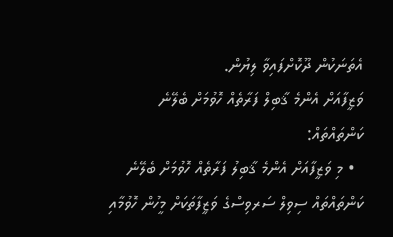އެތަނަކުން ދޫކޮށްފައިވާ ލިޔުން.
ވަޒީފާއަށް އެންމެ ޤާބިލް ފަރާތެއް ހޮވުމަށް ބެލޭނެ ކަންތައްތައް:
  • މި ވަޒީފާއަށް އެންމެ ޤާބިލު ފަރާތެއް ހޮވުމަށް ބެލޭނެ ކަންތައްތައް ސިވިލް ސަރވިސްގެ ވަޒީފާތަކަށް މީހުން ހޮވުމާއި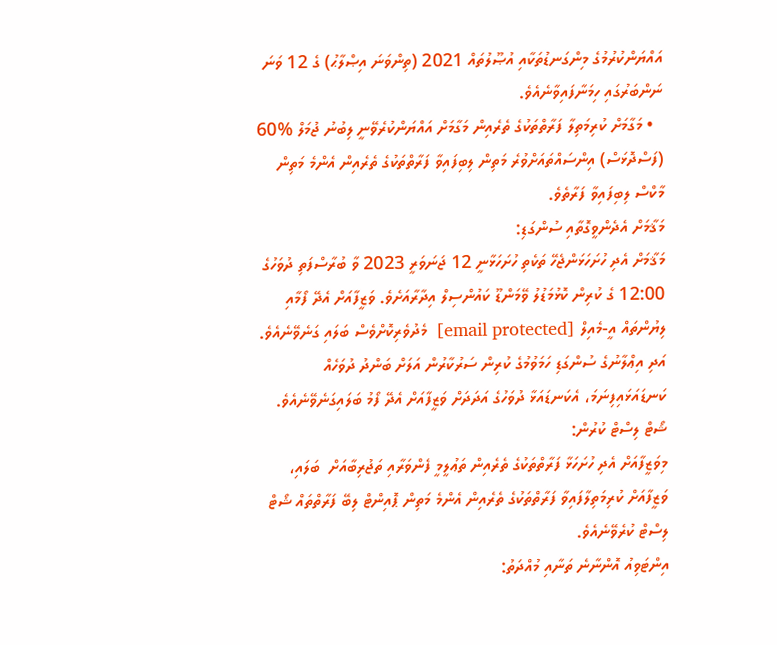އައްޔަންކުރުމުގެ މިންގަނޑުތަކާއި އުޞޫލުތައް 2021 (ތިންވަނަ އިޞްލާޙު) ގެ 12 ވަނަ ނަންބަރުގައި ހިމަނާފައިވާނެއެވެ.
  • މަގާމަށް ކުރިމަތިލާ ފަރާތްތަކުގެ ތެރެއިން މަގާމަށް އައްޔަންކުރެވޭނީ ލިބުނު ޖުމަލް %60 (ފަސްދޮޅަސް) އިންސައްތައަށްވުރެ މަތިން ލިބިފައިވާ ފަރާތްތަކުގެ ތެރެއިން އެންމެ މަތިން މާކްސް ލިބިފައިވާ ފަރާތެވެ.
މަޤާމަށް އެދެންވީގޮތާއި ސުންގަޑި:
މަޤާމަށް އެދި ހުށަހަޅަންޖެހޭ ތަކެތި ހުށަހަޅާނީ 12 ޖަނަވަރީ 2023 ވާ ބުރާސްފަތި ދުވަހުގެ 12:00 ގެ ކުރިން ކޮޅުމަޑުލު ވޭމަންޑޫ ކައުންސިލް އިދާރާއަށެވެ. ވަޒީފާއަށް އެދޭ ފޯމާއި ލިޔުންތައް އީ-މެއިލް [email protected]  މެދުވެރިކޮށްވެސް ބަލައި ގަނެވޭނެއެވެ.
އަދި އިޢްލާނުގެ ސުންގަޑި ހަމަވުމުގެ ކުރިން ސަރުކާރުން އަލަށް ބަންދު ދުވަހެއް ކަނޑައަޅައިފިނަމަ، އެކަނޑައަޅާ ދުވަހުގެ އަދަދަށް ވަޒީފާއަށް އެދޭ ފޯމު ބަލައިގަނެވޭނެއެވެ.
ޝޯޓް ލިސްޓް ކުރުން:
މިވަޒީފާއަށް އެދި ހުށަހަޅާ ފަރާތްތަކުގެ ތެރެއިން ތަޢުލީމީ ފެންވަރާއި ތަޖުރިބާއަށް  ބަލައި، ވަޒީފާއަށް ކުރިމަތިލާފައިވާ ފަރާތްތަކުގެ ތެރެއިން އެންމެ މަތިން ޕޮއިންޓް ލިބޭ ފަރާތްތައް ޝޯޓް ލިސްޓް ކުރެވޭނެއެވެ.
އިންޓަވިއު އޮންނާނެ ތަނާއި މުއްދަތު: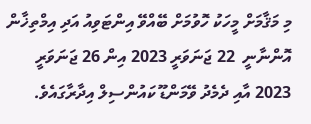މި މަޤާމަށް މީހަކު ހޮވުމަށް ބޭއްވޭ އިންޓަވިއު އަދި އިމްތިޚާން އޮންނާނީ  22 ޖަނަވަރީ 2023 އިން 26 ޖަނަވަރީ 2023 އާއި ދެމެދު ވޭމަންޑޫ ކައުންސިލް އިދާރާގައެވެ.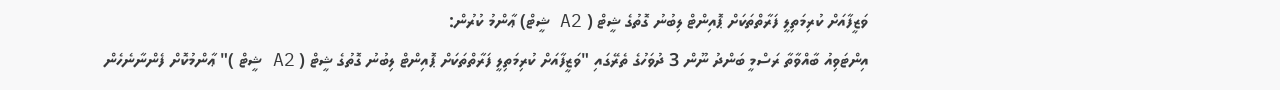ވަޒީފާއަށް ކުރިމަތިލީ ފަރާތްތަކަށް ޕޮއިންޓް ލިބުނު ގޮތުގެ ޝީޓް ( A2 ޝީޓް) ޢާންމު ކުރުން:
އިންޓަވިއު ބާއްވާތާ ރަސްމީ ބަންދު ނޫން 3 ދުވަހުގެ ތެރޭގައި "ވަޒީފާއަށް ކުރިމަތިލީ ފަރާތްތަކަށް ޕޮއިންޓް ލިބުނު ގޮތުގެ ޝީޓް ( A2 ޝީޓް )" ޢާންމުކޮށް ފެންނާނެހެން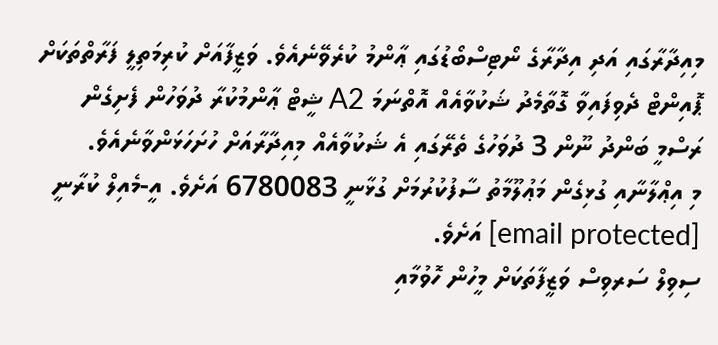މިއިދާރާގައި އަދި އިދާރާގެ ނޯޓިސްބޯޑުގައި ޢާންމު ކުރެވޭނެއެވެ. ވަޒީފާއަށް ކުރިމަތިލީ ފަރާތްތަކަށް ޕޮއިންޓް ދެވިފައިވާ ގޮތާމެދު ޝަކުވާއެއް އޮތްނަމަ A2 ޝީޓް ޢާންމުކުރާ ދުވަހުން ފެށިގެން ރަސްމީ ބަންދު ނޫން 3 ދުވަހުގެ ތެރޭގައި އެ ޝަކުވާއެއް މިއިދާރާއަށް ހުށަހަޅަންވާނެއެވެ.
މި އިޢްލާނާއި ގުޅިގެން މަޢުލޫމާތު ސާފުކުރުމަށް ގުޅާނީ 6780083 އަށެވެ. އީ-މެއިލް ކުރާނީ [email protected] އަށެވެ.
ސިވިލް ސަރވިސް ވަޒީފާތަކަށް މީހުން ހޮވުމާއި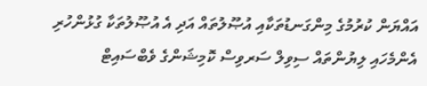އައްޔަން ކުރުމުގެ މިންގަނޑުތަކާއި އުޞޫލުތައް އަދި އެ އުޞޫލުތަކާ ގުޅުންހުރި އެންމެހައި ލިޔުންތައް ސިވިލް ސަރވިސް ކޮމިޝަންގެ ވެބްސައިޓް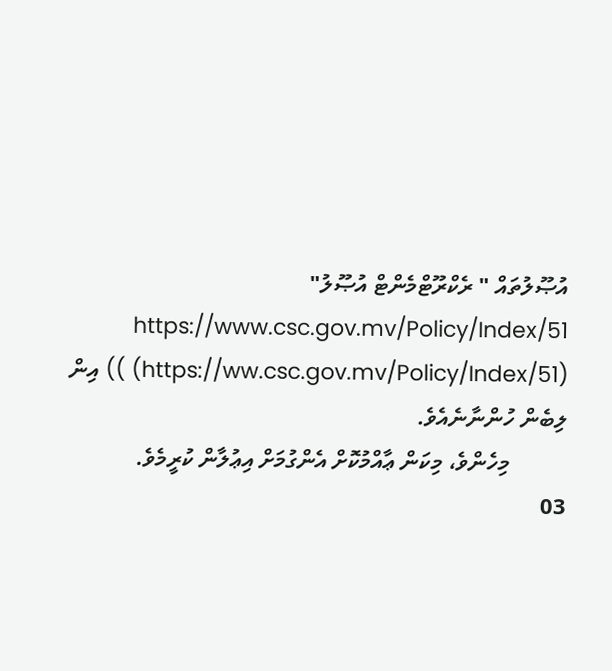އުޞޫލުތައް " ރެކްރޫޓްމެންޓް އުޞޫލު" https://www.csc.gov.mv/Policy/Index/51 (https://ww.csc.gov.mv/Policy/Index/51) )) އިން ލިބެން ހުންނާނެއެވެ.
          މިހެންވެ، މިކަން ޢާއްމުކޮށް އެންގުމަށް އިޢުލާން ކުރީމެވެ.
03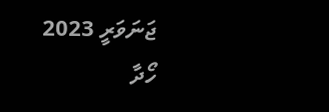ޖަނަވަރީ 2023
ހޯދާ